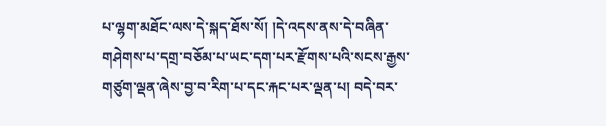པ་ལྷག་མཐོང་ལས་དེ་སྐད་ཐོས་སོ། །དེ་འདས་ནས་དེ་བཞིན་གཤེགས་པ་དགྲ་བཅོམ་པ་ཡང་དག་པར་རྫོགས་པའི་སངས་རྒྱས་གཙུག་ལྡན་ཞེས་བྱ་བ་རིག་པ་དང་རྐང་པར་ལྡན་པ། བདེ་བར་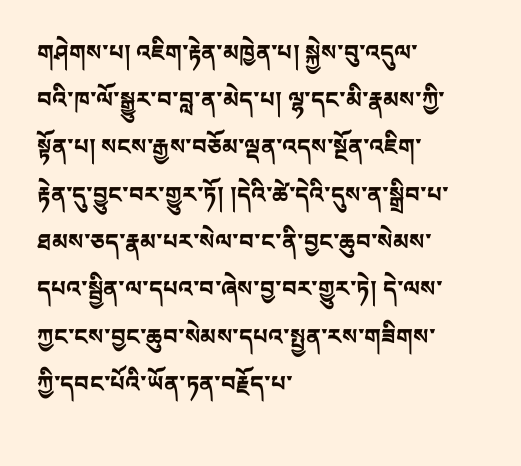གཤེགས་པ། འཇིག་རྟེན་མཁྱེན་པ། སྐྱེས་བུ་འདུལ་བའི་ཁ་ལོ་སྒྱུར་བ་བླ་ན་མེད་པ། ལྷ་དང་མི་རྣམས་ཀྱི་སྟོན་པ། སངས་རྒྱས་བཅོམ་ལྡན་འདས་སྔོན་འཇིག་རྟེན་དུ་བྱུང་བར་གྱུར་ཏོ། །དེའི་ཚེ་དེའི་དུས་ན་སྒྲིབ་པ་ཐམས་ཅད་རྣམ་པར་སེལ་བ་ང་ནི་བྱང་ཆུབ་སེམས་དཔའ་སྦྱིན་ལ་དཔའ་བ་ཞེས་བྱ་བར་གྱུར་ཏེ། དེ་ལས་ཀྱང་ངས་བྱང་ཆུབ་སེམས་དཔའ་སྤྱན་རས་གཟིགས་ཀྱི་དབང་པོའི་ཡོན་ཏན་བརྗོད་པ་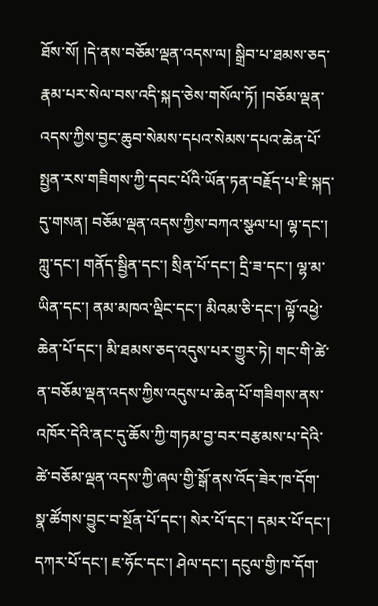ཐོས་སོ། །དེ་ནས་བཅོམ་ལྡན་འདས་ལ། སྒྲིབ་པ་ཐམས་ཅད་རྣམ་པར་སེལ་བས་འདི་སྐད་ཅེས་གསོལ་ཏོ། །བཅོམ་ལྡན་འདས་ཀྱིས་བྱང་ཆུབ་སེམས་དཔའ་སེམས་དཔའ་ཆེན་པོ་སྤྱན་རས་གཟིགས་ཀྱི་དབང་པོའི་ཡོན་ཏན་བརྗོད་པ་ཇི་སྐད་དུ་གསན། བཅོམ་ལྡན་འདས་ཀྱིས་བཀའ་སྩལ་པ། ལྷ་དང་། ཀླུ་དང་། གནོད་སྦྱིན་དང་། སྲིན་པོ་དང་། དྲི་ཟ་དང་། ལྷ་མ་ཡིན་དང་། ནམ་མཁའ་ལྡིང་དང་། མིའམ་ཅི་དང་། ལྟོ་འཕྱེ་ཆེན་པོ་དང་། མི་ཐམས་ཅད་འདུས་པར་གྱུར་ཏེ། གང་གི་ཚེ་ན་བཅོམ་ལྡན་འདས་ཀྱིས་འདུས་པ་ཆེན་པོ་གཟིགས་ནས་འཁོར་དེའི་ནང་དུ་ཆོས་ཀྱི་གཏམ་བྱ་བར་བརྩམས་པ་དེའི་ཚེ་བཅོམ་ལྡན་འདས་ཀྱི་ཞལ་གྱི་སྒོ་ནས་འོད་ཟེར་ཁ་དོག་སྣ་ཚོགས་བྱུང་བ་སྔོན་པོ་དང་། སེར་པོ་དང་། དམར་པོ་དང་། དཀར་པོ་དང་། ཇ་ཧོང་དང་། ཤེལ་དང་། དངུལ་གྱི་ཁ་དོག་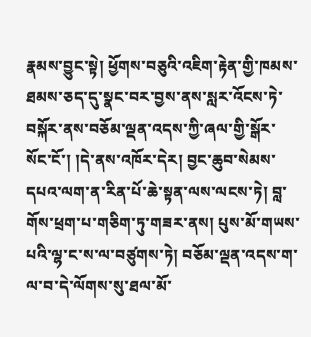རྣམས་བྱུང་སྟེ། ཕྱོགས་བཅུའི་འཇིག་རྟེན་གྱི་ཁམས་ཐམས་ཅད་དུ་སྣང་བར་བྱས་ནས་སླར་འོངས་ཏེ་བསྐོར་ནས་བཅོམ་ལྡན་འདས་ཀྱི་ཞལ་གྱི་སྒོར་སོང་ངོ་། །དེ་ནས་འཁོར་དེར། བྱང་ཆུབ་སེམས་དཔའ་ལག་ན་རིན་པོ་ཆེ་སྟན་ལས་ལངས་ཏེ། བླ་གོས་ཕྲག་པ་གཅིག་ཏུ་གཟར་ནས། པུས་མོ་གཡས་པའི་ལྷ་ང་ས་ལ་བཙུགས་ཏེ། བཅོམ་ལྡན་འདས་ག་ལ་བ་དེ་ལོགས་སུ་ཐལ་མོ་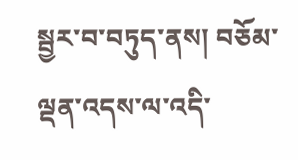སྦྱར་བ་བཏུད་ནས། བཅོམ་ལྡན་འདས་ལ་འདི་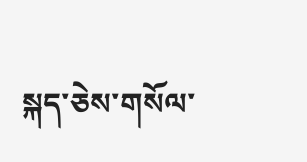སྐད་ཅེས་གསོལ་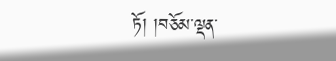ཏོ། །བཅོམ་ལྡན་